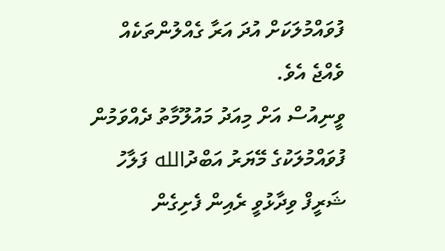ފުވައްމުލަކަށް އުދަ އަރާ ގެއްލުންތަކެއް ވެއްޖެ އެވެ.
ވީނިއުސް އަށް މިއަދު މައުލޫމާތު ދެއްވަމުން ފުވައްމުލަކުގެ މޭޔަރު އަބްދުالله ފަލާހު ޝަރީފް ވިދާޅުވީ ރެއިން ފެށިގެން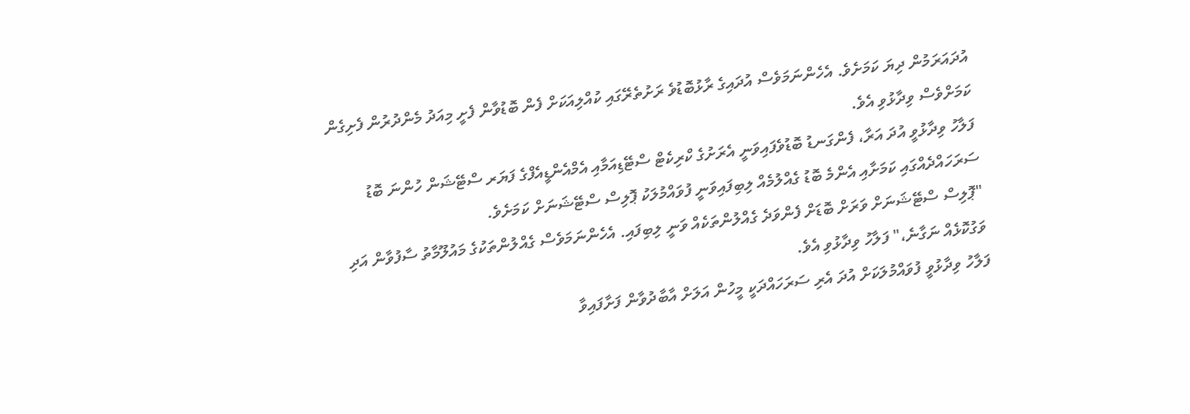އުދައަރަމުން ދިޔަ ކަމަށެވެ. އެހެންނަމަވެސް އުދައިގެ ރާޅުބޮޑުވެ ރަށުތެރޭގައި ކުއްލިއަކަށް ފެން ބޮޑުވާން ފެށީ މިއަދު މެންދުރުން ފެށިގެން ކަމަށްވެސް ވިދާޅުވި އެވެ.
ފަލާހު ވިދާޅުވީ އުދަ އަރާ، ފެންގަނޑު ބޮޑުވެފައިވަނީ އެރަށުގެ ކްރިކެޓް ސްޓޭޑިއަމާއި އެމްއެންޑީއެފްގެ ފަޔަރ ސްޓޭޝަން ހުންނަ ބޮޑު ސަރަހައްދެއްގައި ކަމަށާއި އެންމެ ބޮޑު ގެއްލުމެއް ލިބިފައިވަނީ ފުވައްމުލަކު ޕޮލިސް ސްޓޭޝަނަށް ކަމަށެވެ.
"ޕޮލިސް ސްޓޭޝަނަށް ވަރަށް ބޮޑަށް ފެންވަދެ ގެއްލުންތަކެއް ވަނީ ލިބިފައި. އެހެންނަމަވެސް ގެއްލުންތަކުގެ މައުލޫމާތު ސާފުވާން އަދި ވަގުކޮޅެއް ނަގާނެ،" ފަލާހު ވިދާޅުވި އެވެ.
ފަލާހު ވިދާޅުވީ ފުވައްމުލަކަށް އުދަ އެރި ސަރަހައްދަކީ މީހުން އަލަށް އާބާދުވާން ފަށާފައިވާ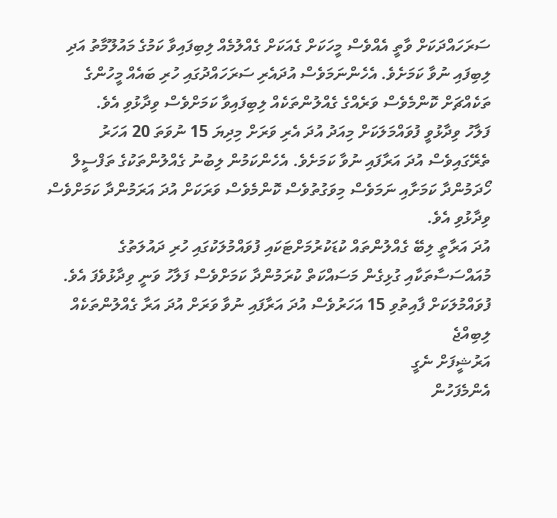ސަރަހައްދަކަށް ވާތީ އެއްވެސް މީހަކަށް ގެއަކަށް ގެއްލުމެއް ލިބިފައިވާ ކަމުގެ މައުލޫމާތު އަދި ލިބިފައި ނުވާ ކަމަށެވެ. އެހެންނަމަވެސް އުދައެރި ސަރަހައްދުގައި ހުރި ބައެއް މީހުންގެ ތަކެއްޗަށް ކޮންމެވެސް ވަރެއްގެ ގެއްލުންތަކެއް ލިބިފައިވާ ކަމަށްވެސް ވިދާޅުވި އެވެ.
ފަލާހު ވިދާޅުވީ ފުވައްމަލަކަށް މިއަދު އުދަ އެރި ވަރަށް މިދިޔަ 15 ނުވަތަ 20 އަހަރު ތެރޭގައިވެސް އުދަ އަރާފައި ނުވާ ކަމަށެވެ. އެހެންކަމުން ލިބުނު ގެއްލުންތަކުގެ ތަފްސީލް ހޯދަމުންދާ ކަމަށާއި ނަމަވެސް މިވަގުތުވެސް ކޮންމެވެސް ވަރަކަށް އުދަ އަރަމުންދާ ކަމަށްވެސް ވިދާޅުވި އެވެ.
އުދަ އަރާތީ ލިބޭ ގެއްލުންތައް ކުޑަކުރުމަށްޓަކައި ފުވައްމުލަކުގައި ހުރި ދައުލަތުގެ މުއައްސަސާތަކާއި ގުޅިގެން މަސައްކަތް ކުރަމުންދާ ކަމަށްވެސް ފަލާހު ވަނީ ވިދާޅުވެފަ އެވެ.
ފުވައްމުލަކަށް ފާއިތުވި 15 އަހަރުވެސް އުދަ އަރާފައި ނުވާ ވަރަށް އުދަ އަރާ ގެއްލުންތަކެއް ލިބިއްޖެ
އަރުޝީފަށް ނެގީ
އެންމެފަހުން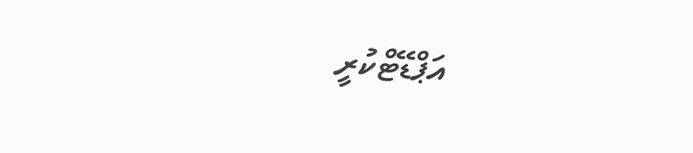އަޕްޑޭޓްކުރީ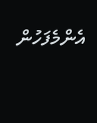އެންމެފަހުން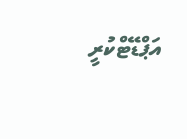އަޕްޑޭޓްކުރީ